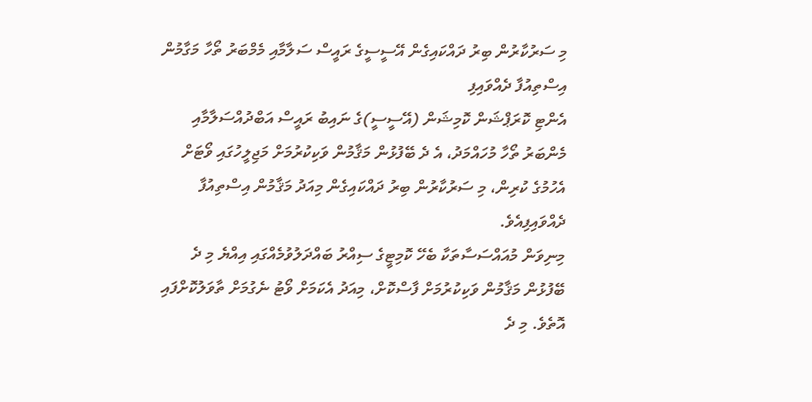މި ސަރުކާރުން ބިރު ދައްކައިގެން އޭސީސީގެ ރައީސް ސަލާމާއި މެމްބަރު ތޯހާ މަގާމުން އިސްތިއުފާ ދެއްވައިފި
އެންޓި ކޮރަޕްޝަން ކޮމިޝަން (އޭސީސީ)ގެ ނައިބު ރައީސް އަބްދުއްސަލާމާއި މެންބަރު ތޯހާ މުހައްމަދު، އެ ދެ ބޭފުޅުން މަޤާމުން ވަކިކުރުމަށް މަޖިލީހުގައި ވޯޓަށް އެހުމުގެ ކުރިން، މި ސަރުކާރުން ބިރު ދައްކައިގެން މިއަދު މަޤާމުން އިސްތިއުފާ ދެއްވައިފިއެވެ.
މިނިވަން މުއައްސަސާތަކާ ބެހޭ ކޮމިޓީގެ ސިއްރު ބައްދަލުވުމެއްގައި އިއްޔެ މި ދެ ބޭފުޅުން މަޤާމުން ވަކިކުރުމަށް ފާސްކޮށް، މިއަދު އެކަމަށް ވޯޓު ނެގުމަށް ތާވަލުކޮށްފައި އޮތެވެ. މި ދެ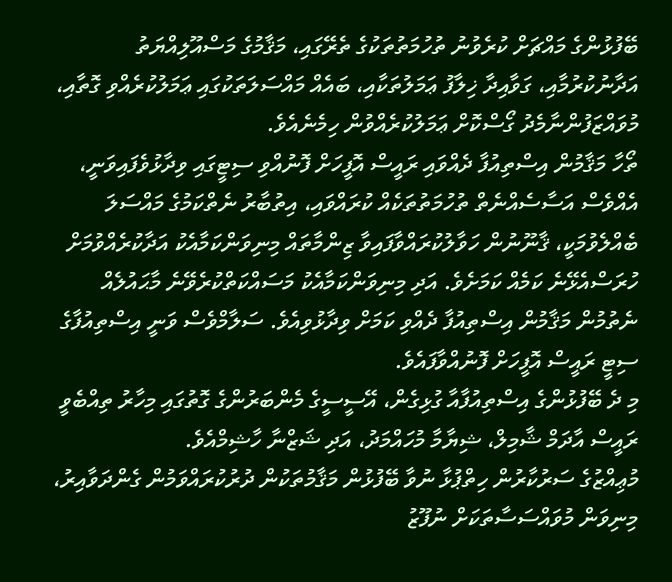ބޭފުޅުންގެ މައްޗަށް ކުރެވުނު ތުހުމަތުތަކުގެ ތެރޭގައި، މަޤާމުގެ މަސްއޫލިއްޔަތު އަދާނުކުރުމާއި، ގަވާއިދާ ޚިލާފު ޢަމަލުތަކާއި، ބައެއް މައްސަލަތަކުގައި ޢަމަލުކުރެއްވި ގޮތާއި، މުވައްޒަފުންނާމެދު ގޯސްކޮށް ޢަމަލުކުރެއްވުން ހިމެނެއެވެ.
ތޯހާ މަޤާމުން އިސްތިއުފާ ދެއްވައި ރައީސް އޮފީހަށް ފޮނުއްވި ސިޓީގައި ވިދާޅުވެފައިވަނީ، އެއްވެސް އަސާސެއްނެތް ތުހުމަތުތަކެއް ކުރައްވައި، އިތުބާރު ނެތްކަމުގެ މައްސަލަ ބެއްލެވުމަކީ، ޤާނޫނުން ހަވާލުކުރައްވާފައިވާ ޒިންމާތައް މިނިވަންކަމާއެކު އަދާކުރެއްވުމަށް ހުރަސްއެޅޭނެ ކަމެއް ކަމަށެވެ. އަދި މިނިވަންކަމާއެކު މަސައްކަތްކުރެވޭނެ މާޙައުލެއް ނެތުމުން މަޤާމުން އިސްތިއުފާ ދެއްވި ކަމަށް ވިދާޅުވިއެވެ. ސަލާމްވެސް ވަނީ އިސްތިއުފާގެ ސިޓީ ރައީސް އޮފީހަށް ފޮނުއްވާފައެވެ.
މި ދެ ބޭފުޅުންގެ އިސްތިއުފާއާ ގުޅިގެން، އޭސީސީގެ މެންބަރުންގެ ގޮތުގައި މިހާރު ތިއްބެވީ ރައީސް އާދަމް ޝާމިލް، ޝިޔާމާ މުހައްމަދު، އަދި ޝަޒްނާ ހާޝިމްއެވެ.
މުޢިއްޒުގެ ސަރުކާރުން ހިތްޕުޅާ ނުވާ ބޭފުޅުން މަޤާމުތަކުން ދުރުކުރައްވަމުން ގެންދަވާއިރު، މިނިވަން މުވައްސަސާތަކަށް ނުފޫޒު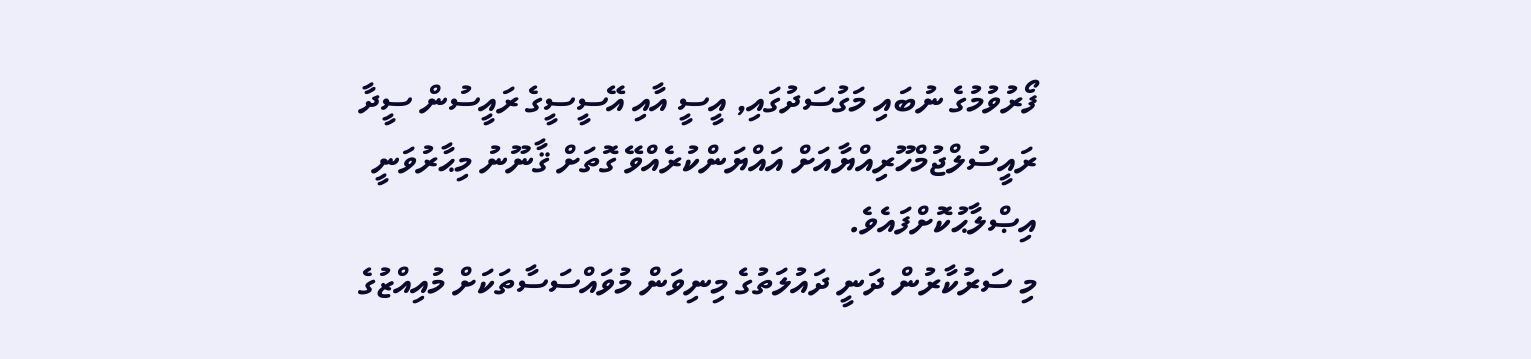ފޯރުވުމުގެ ނުބައި މަގުސަދުގައި, އީސީ އާއި އޭސީސީގެ ރައީސުން ސީދާ ރައީސުލްޖުމްހޫރިއްޔާއަށް އައްޔަންކުރެއްވޭ ގޮތަށް ޤާނޫނު މިޙާރުވަނީ އިޞްލާޙުކޮށްފައެވެ.
މި ސަރުކާރުން ދަނީ ދައުލަތުގެ މިނިވަން މުވައްސަސާތަކަށް މުއިއްޒުގެ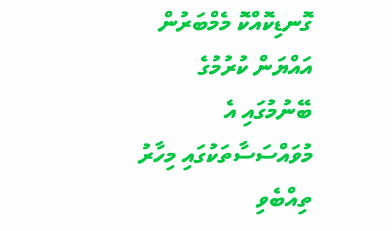ގޮނޑިކޮއްކޮ މެމްބަރުން އައްޔަން ކުރުމުގެ ބޭނުމުގައި އެ މުވައްސަސާތަކުގައި މިހާރު ތިއްބެވި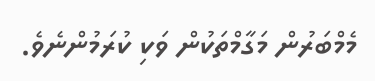މެމްބަރުން މަގާމްތަކުން ވަކި ކުރަމުންނެވެ.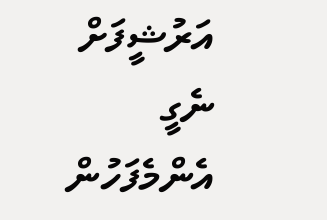އަރުޝީފަށް ނެގީ
އެންމެފަހުން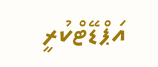އަޕްޑޭޓްކުރީ